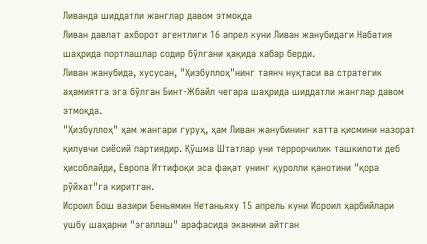Ливанда шиддатли жанглар давом этмоқда
Ливан давлат ахборот агентлиги 16 апрел куни Ливан жанубидаги Набатия шаҳрида портлашлар содир бўлгани ҳақида хабар берди.
Ливан жанубида, хусусан, "Ҳизбуллоҳ"нинг таянч нуқтаси ва стратегик аҳамиятга эга бўлган Бинт-Жбайл чегара шаҳрида шиддатли жанглар давом этмоқда.
"Ҳизбуллоҳ" ҳам жангари гуруҳ, ҳам Ливан жанубининг катта қисмини назорат қилувчи сиёсий партиядир. Қўшма Штатлар уни террорчилик ташкилоти деб ҳисоблайди, Европа Иттифоқи эса фақат унинг қуролли қанотини "қора рўйхат"га киритган.
Исроил Бош вазири Беньямин Нетаньяху 15 апрель куни Исроил ҳарбийлари ушбу шаҳарни "эгаллаш" арафасида эканини айтган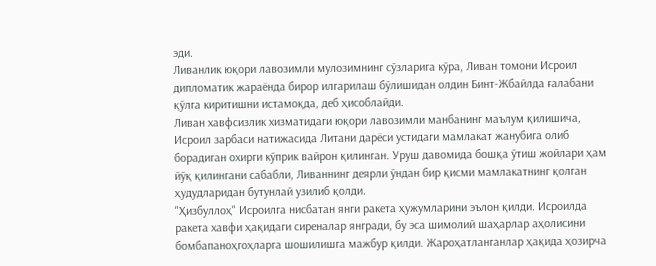эди.
Ливанлик юқори лавозимли мулозимнинг сўзларига кўра, Ливан томони Исроил дипломатик жараёнда бирор илгарилаш бўлишидан олдин Бинт-Жбайлда ғалабани қўлга киритишни истамоқда, деб ҳисоблайди.
Ливан хавфсизлик хизматидаги юқори лавозимли манбанинг маълум қилишича, Исроил зарбаси натижасида Литани дарёси устидаги мамлакат жанубига олиб борадиган охирги кўприк вайрон қилинган. Уруш давомида бошқа ўтиш жойлари ҳам йўқ қилингани сабабли, Ливаннинг деярли ўндан бир қисми мамлакатнинг қолган ҳудудларидан бутунлай узилиб қолди.
"Ҳизбуллоҳ" Исроилга нисбатан янги ракета ҳужумларини эълон қилди. Исроилда ракета хавфи ҳақидаги сиреналар янгради, бу эса шимолий шаҳарлар аҳолисини бомбапаноҳгоҳларга шошилишга мажбур қилди. Жароҳатланганлар ҳақида ҳозирча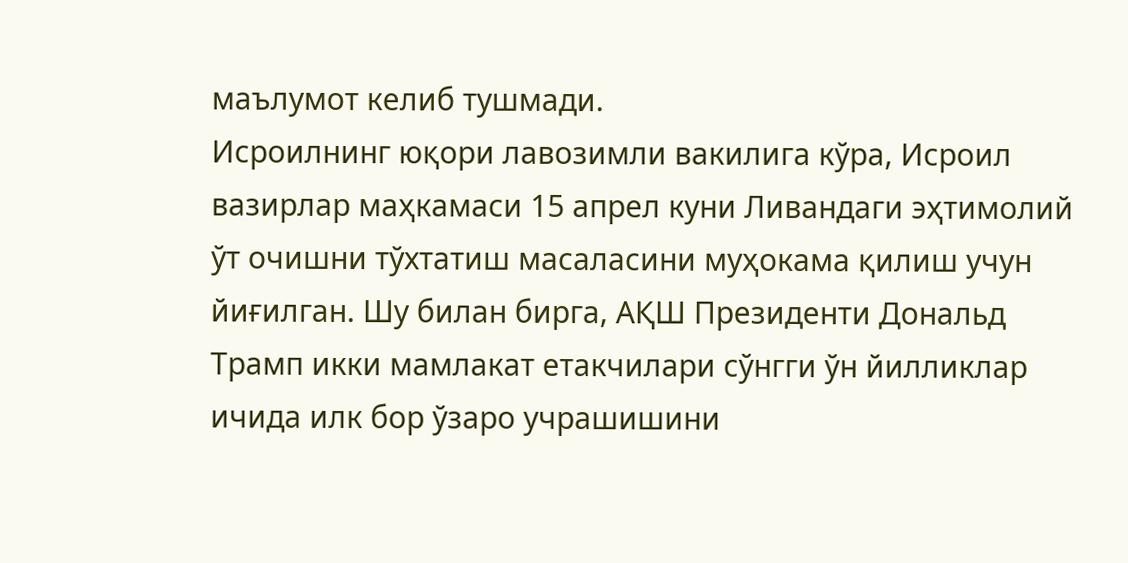маълумот келиб тушмади.
Исроилнинг юқори лавозимли вакилига кўра, Исроил вазирлар маҳкамаси 15 апрел куни Ливандаги эҳтимолий ўт очишни тўхтатиш масаласини муҳокама қилиш учун йиғилган. Шу билан бирга, АҚШ Президенти Дональд Трамп икки мамлакат етакчилари сўнгги ўн йилликлар ичида илк бор ўзаро учрашишини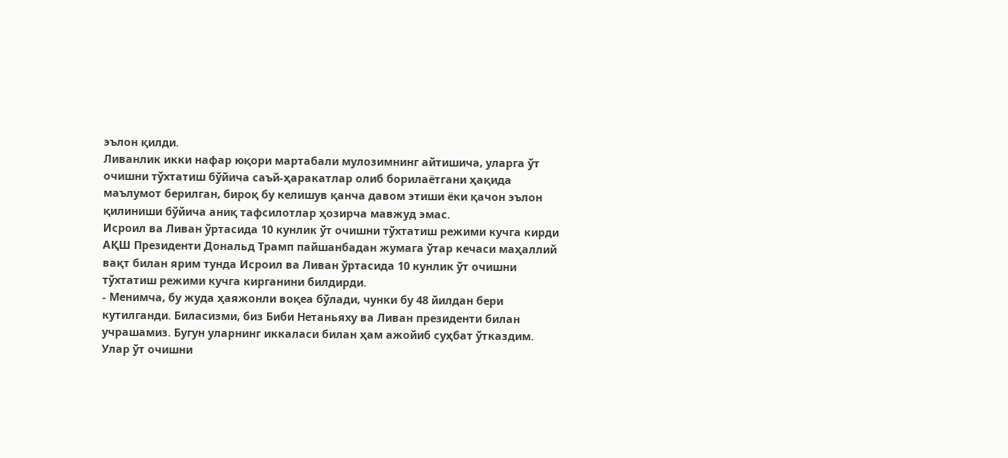эълон қилди.
Ливанлик икки нафар юқори мартабали мулозимнинг айтишича, уларга ўт очишни тўхтатиш бўйича саъй-ҳаракатлар олиб борилаётгани ҳақида маълумот берилган, бироқ бу келишув қанча давом этиши ёки қачон эълон қилиниши бўйича аниқ тафсилотлар ҳозирча мавжуд эмас.
Исроил ва Ливан ўртасида 10 кунлик ўт очишни тўхтатиш режими кучга кирди
АҚШ Президенти Дональд Трамп пайшанбадан жумага ўтар кечаси маҳаллий вақт билан ярим тунда Исроил ва Ливан ўртасида 10 кунлик ўт очишни тўхтатиш режими кучга кирганини билдирди.
- Менимча, бу жуда ҳаяжонли воқеа бўлади, чунки бу 48 йилдан бери кутилганди. Биласизми, биз Биби Нетаньяху ва Ливан президенти билан учрашамиз. Бугун уларнинг иккаласи билан ҳам ажойиб суҳбат ўтказдим. Улар ўт очишни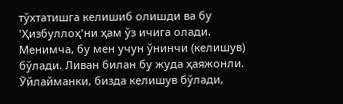тўхтатишга келишиб олишди ва бу 'Ҳизбуллоҳ'ни ҳам ўз ичига олади. Менимча, бу мен учун ўнинчи (келишув) бўлади. Ливан билан бу жуда ҳаяжонли. Ўйлайманки, бизда келишув бўлади,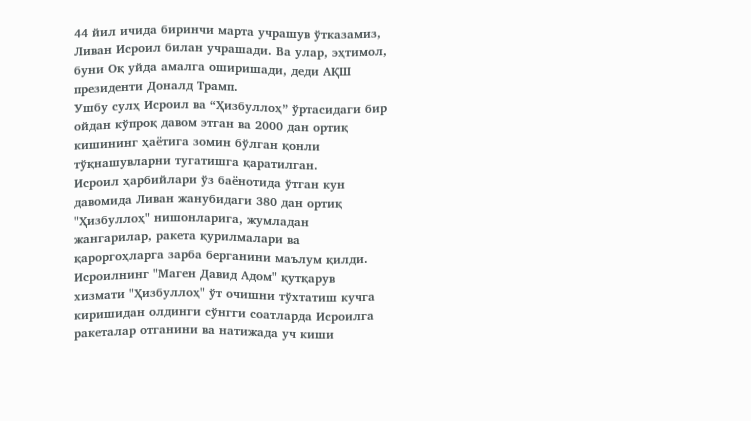44 йил ичида биринчи марта учрашув ўтказамиз, Ливан Исроил билан учрашади. Ва улар, эҳтимол, буни Оқ уйда амалга оширишади, деди АҚШ президенти Доналд Трамп.
Ушбу сулҳ Исроил ва “Ҳизбуллоҳ” ўртасидаги бир ойдан кўпроқ давом этган ва 2000 дан ортиқ кишининг ҳаётига зомин бўлган қонли тўқнашувларни тугатишга қаратилган.
Исроил ҳарбийлари ўз баёнотида ўтган кун давомида Ливан жанубидаги 380 дан ортиқ "Ҳизбуллоҳ" нишонларига, жумладан жангарилар, ракета қурилмалари ва қароргоҳларга зарба берганини маълум қилди.
Исроилнинг "Маген Давид Адом" қутқарув хизмати "Ҳизбуллоҳ" ўт очишни тўхтатиш кучга киришидан олдинги сўнгги соатларда Исроилга ракеталар отганини ва натижада уч киши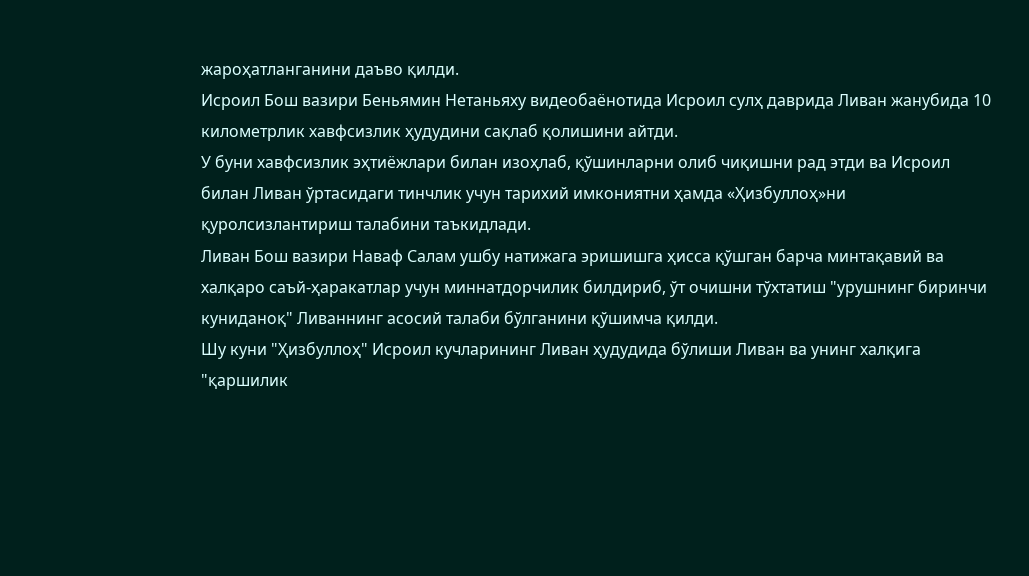жароҳатланганини даъво қилди.
Исроил Бош вазири Беньямин Нетаньяху видеобаёнотида Исроил сулҳ даврида Ливан жанубида 10 километрлик хавфсизлик ҳудудини сақлаб қолишини айтди.
У буни хавфсизлик эҳтиёжлари билан изоҳлаб, қўшинларни олиб чиқишни рад этди ва Исроил билан Ливан ўртасидаги тинчлик учун тарихий имкониятни ҳамда «Ҳизбуллоҳ»ни қуролсизлантириш талабини таъкидлади.
Ливан Бош вазири Наваф Салам ушбу натижага эришишга ҳисса қўшган барча минтақавий ва халқаро саъй-ҳаракатлар учун миннатдорчилик билдириб, ўт очишни тўхтатиш "урушнинг биринчи куниданоқ" Ливаннинг асосий талаби бўлганини қўшимча қилди.
Шу куни "Ҳизбуллоҳ" Исроил кучларининг Ливан ҳудудида бўлиши Ливан ва унинг халқига "қаршилик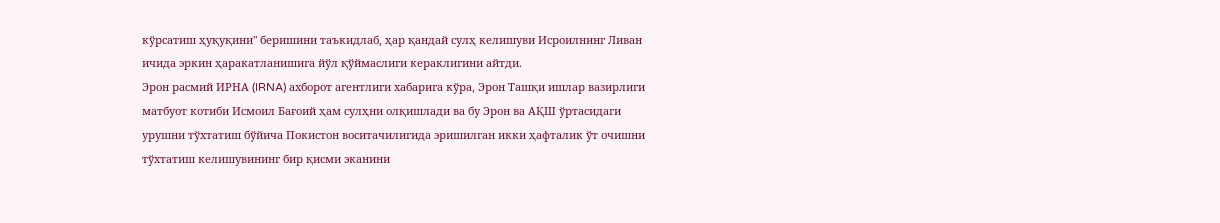кўрсатиш ҳуқуқини" беришини таъкидлаб, ҳар қандай сулҳ келишуви Исроилнинг Ливан ичида эркин ҳаракатланишига йўл қўймаслиги кераклигини айтди.
Эрон расмий ИРНА (IRNA) ахборот агентлиги хабарига кўра, Эрон Ташқи ишлар вазирлиги матбуот котиби Исмоил Бағоий ҳам сулҳни олқишлади ва бу Эрон ва АҚШ ўртасидаги урушни тўхтатиш бўйича Покистон воситачилигида эришилган икки ҳафталик ўт очишни тўхтатиш келишувининг бир қисми эканини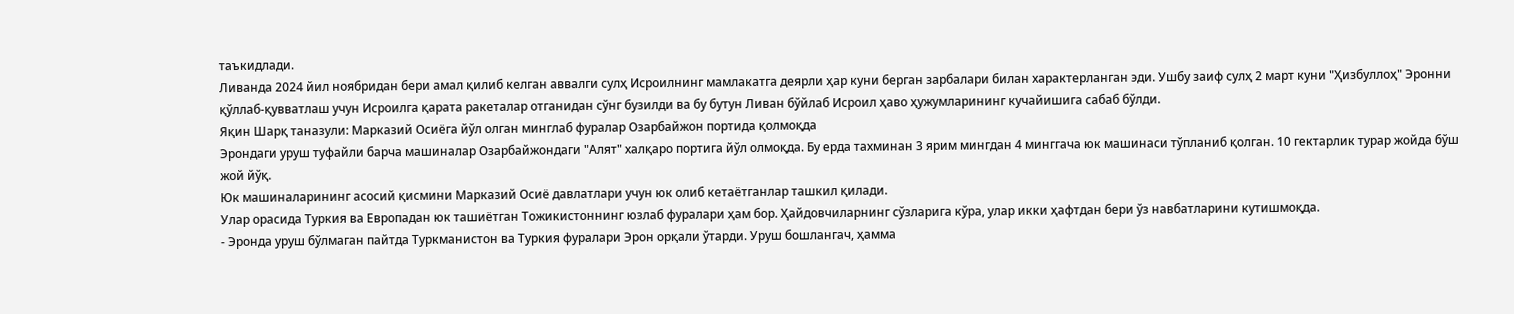таъкидлади.
Ливанда 2024 йил ноябридан бери амал қилиб келган аввалги сулҳ Исроилнинг мамлакатга деярли ҳар куни берган зарбалари билан характерланган эди. Ушбу заиф сулҳ 2 март куни "Ҳизбуллоҳ" Эронни қўллаб-қувватлаш учун Исроилга қарата ракеталар отганидан сўнг бузилди ва бу бутун Ливан бўйлаб Исроил ҳаво ҳужумларининг кучайишига сабаб бўлди.
Яқин Шарқ таназули: Марказий Осиëга йўл олган минглаб фуралар Озарбайжон портида қолмоқда
Эрондаги уруш туфайли барча машиналар Озарбайжондаги "Алят" халқаро портига йўл олмоқда. Бу ерда тахминан 3 ярим мингдан 4 минггача юк машинаси тўпланиб қолган. 10 гектарлик турар жойда бўш жой йўқ.
Юк машиналарининг асосий қисмини Марказий Осиё давлатлари учун юк олиб кетаётганлар ташкил қилади.
Улар орасида Туркия ва Европадан юк ташиётган Тожикистоннинг юзлаб фуралари ҳам бор. Ҳайдовчиларнинг сўзларига кўра, улар икки ҳафтдан бери ўз навбатларини кутишмоқда.
- Эронда уруш бўлмаган пайтда Туркманистон ва Туркия фуралари Эрон орқали ўтарди. Уруш бошлангач, ҳамма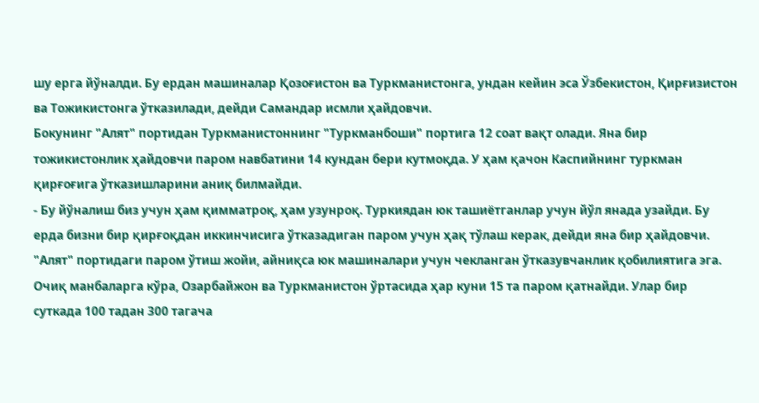шу ерга йўналди. Бу ердан машиналар Қозоғистон ва Туркманистонга, ундан кейин эса Ўзбекистон, Қирғизистон ва Тожикистонга ўтказилади, дейди Самандар исмли ҳайдовчи.
Бокунинг "Алят" портидан Туркманистоннинг "Туркманбоши" портига 12 соат вақт олади. Яна бир тожикистонлик ҳайдовчи паром навбатини 14 кундан бери кутмоқда. У ҳам қачон Каспийнинг туркман қирғоғига ўтказишларини аниқ билмайди.
- Бу йўналиш биз учун ҳам қимматроқ, ҳам узунроқ. Туркиядан юк ташиётганлар учун йўл янада узайди. Бу ерда бизни бир қирғоқдан иккинчисига ўтказадиган паром учун ҳақ тўлаш керак, дейди яна бир ҳайдовчи.
"Алят" портидаги паром ўтиш жойи, айниқса юк машиналари учун чекланган ўтказувчанлик қобилиятига эга. Очиқ манбаларга кўра, Озарбайжон ва Туркманистон ўртасида ҳар куни 15 та паром қатнайди. Улар бир суткада 100 тадан 300 тагача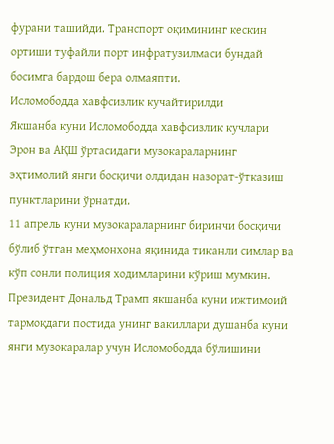фурани ташийди. Транспорт оқимининг кескин ортиши туфайли порт инфратузилмаси бундай босимга бардош бера олмаяпти.
Исломободда хавфсизлик кучайтирилди
Якшанба куни Исломободда хавфсизлик кучлари Эрон ва АҚШ ўртасидаги музокараларнинг эҳтимолий янги босқичи олдидан назорат-ўтказиш пунктларини ўрнатди.
11 апрель куни музокараларнинг биринчи босқичи бўлиб ўтган меҳмонхона яқинида тиканли симлар ва кўп сонли полиция ходимларини кўриш мумкин.
Президент Дональд Трамп якшанба куни ижтимоий тармоқдаги постида унинг вакиллари душанба куни янги музокаралар учун Исломободда бўлишини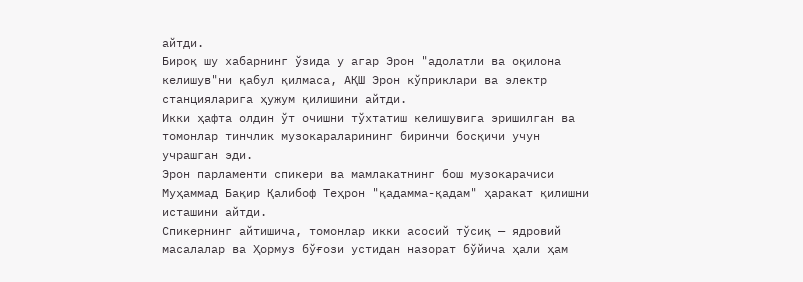айтди.
Бироқ шу хабарнинг ўзида у агар Эрон "адолатли ва оқилона келишув"ни қабул қилмаса, АҚШ Эрон кўприклари ва электр станцияларига ҳужум қилишини айтди.
Икки ҳафта олдин ўт очишни тўхтатиш келишувига эришилган ва томонлар тинчлик музокараларининг биринчи босқичи учун учрашган эди.
Эрон парламенти спикери ва мамлакатнинг бош музокарачиси Муҳаммад Бақир Қалибоф Теҳрон "қадамма-қадам" ҳаракат қилишни исташини айтди.
Спикернинг айтишича, томонлар икки асосий тўсиқ — ядровий масалалар ва Ҳормуз бўғози устидан назорат бўйича ҳали ҳам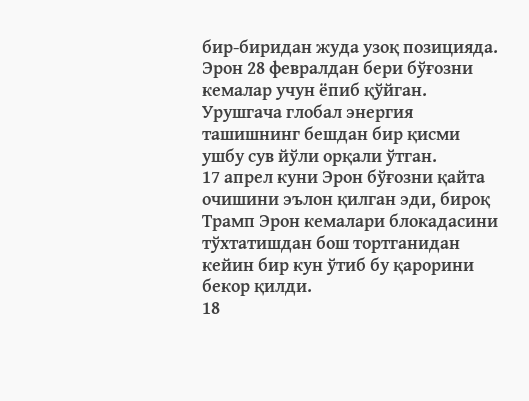бир-биридан жуда узоқ позицияда.
Эрон 28 февралдан бери бўғозни кемалар учун ёпиб қўйган. Урушгача глобал энергия ташишнинг бешдан бир қисми ушбу сув йўли орқали ўтган.
17 апрел куни Эрон бўғозни қайта очишини эълон қилган эди, бироқ Трамп Эрон кемалари блокадасини тўхтатишдан бош тортганидан кейин бир кун ўтиб бу қарорини бекор қилди.
18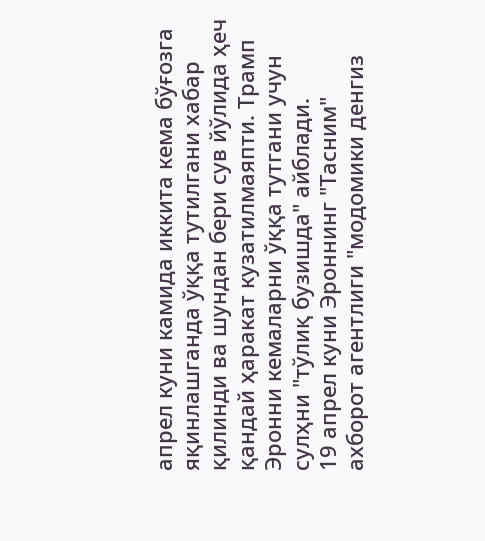апрел куни камида иккита кема бўғозга яқинлашганда ўққа тутилгани хабар қилинди ва шундан бери сув йўлида ҳеч қандай ҳаракат кузатилмаяпти. Трамп Эронни кемаларни ўққа тутгани учун сулҳни "тўлиқ бузишда" айблади.
19 апрел куни Эроннинг "Тасним" ахборот агентлиги "модомики денгиз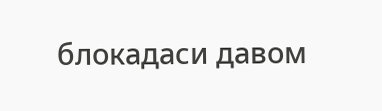блокадаси давом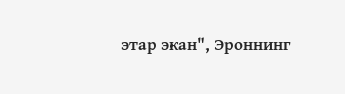этар экан", Эроннинг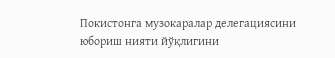Покистонга музокаралар делегациясини юбориш нияти йўқлигини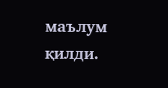маълум қилди.